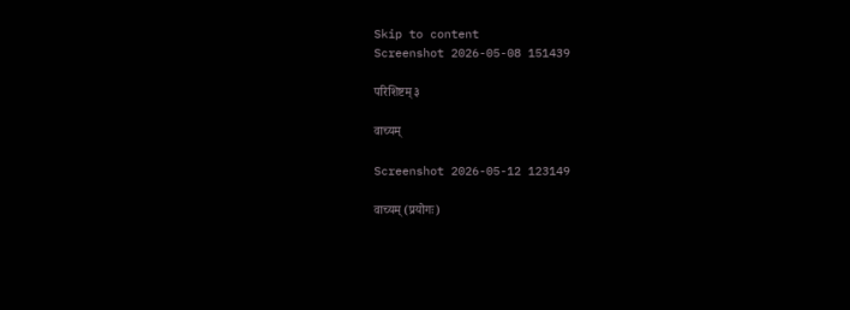Skip to content
Screenshot 2026-05-08 151439

परिशिष्टम् ३

वाच्यम्

Screenshot 2026-05-12 123149

वाच्यम् (प्रयोगः)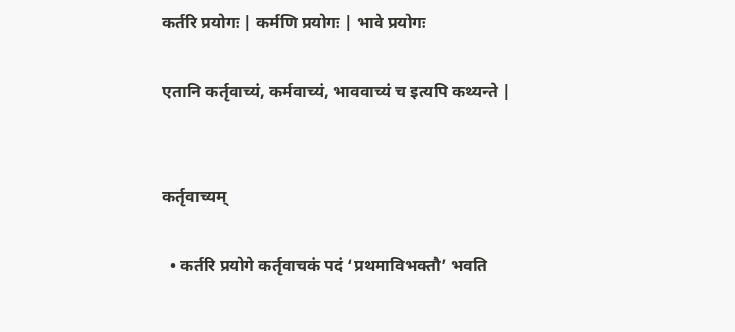कर्तरि प्रयोगः | कर्मणि प्रयोगः | भावे प्रयोगः

एतानि कर्तृवाच्यं, कर्मवाच्यं, भाववाच्यं च इत्यपि कथ्यन्ते |


कर्तृवाच्यम्

  • कर्तरि प्रयोगे कर्तृवाचकं पदं ‘प्रथमाविभक्तौ’ भवति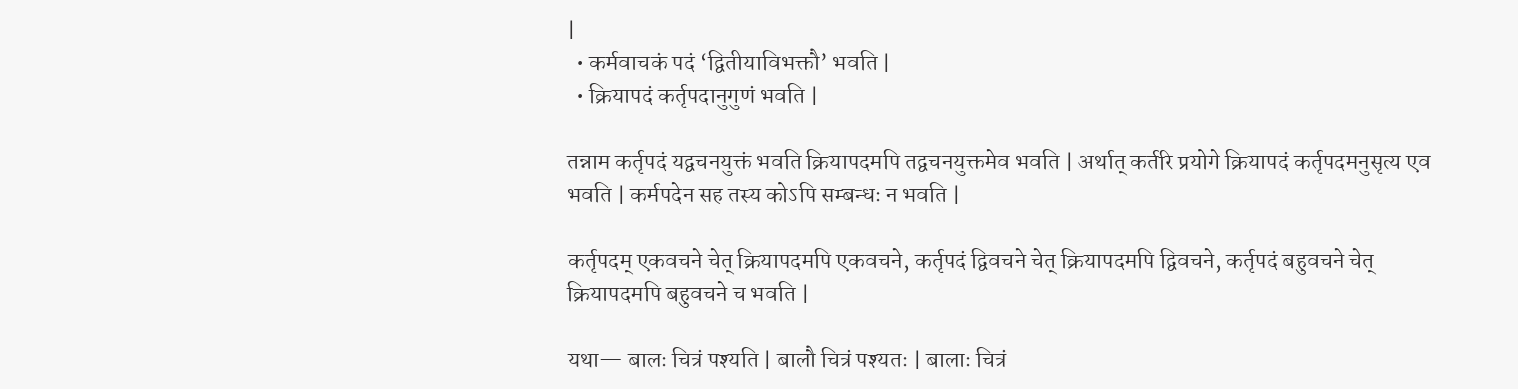|
  • कर्मवाचकं पदं ‘द्वितीयाविभक्तौ’ भवति |
  • क्रियापदं कर्तृपदानुगुणं भवति |

तन्नाम कर्तृपदं यद्वचनयुक्तं भवति क्रियापदमपि तद्वचनयुक्तमेव भवति | अर्थात् कर्तरि प्रयोगे क्रियापदं कर्तृपदमनुसृत्य एव भवति | कर्मपदेन सह तस्य कोऽपि सम्बन्धः न भवति |

कर्तृपदम् एकवचने चेत् क्रियापदमपि एकवचने, कर्तृपदं द्विवचने चेत् क्रियापदमपि द्विवचने, कर्तृपदं बहुवचने चेत् क्रियापदमपि बहुवचने च भवति |

यथा— बालः चित्रं पश्यति | बालौ चित्रं पश्यतः | बालाः चित्रं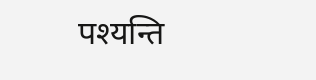पश्यन्ति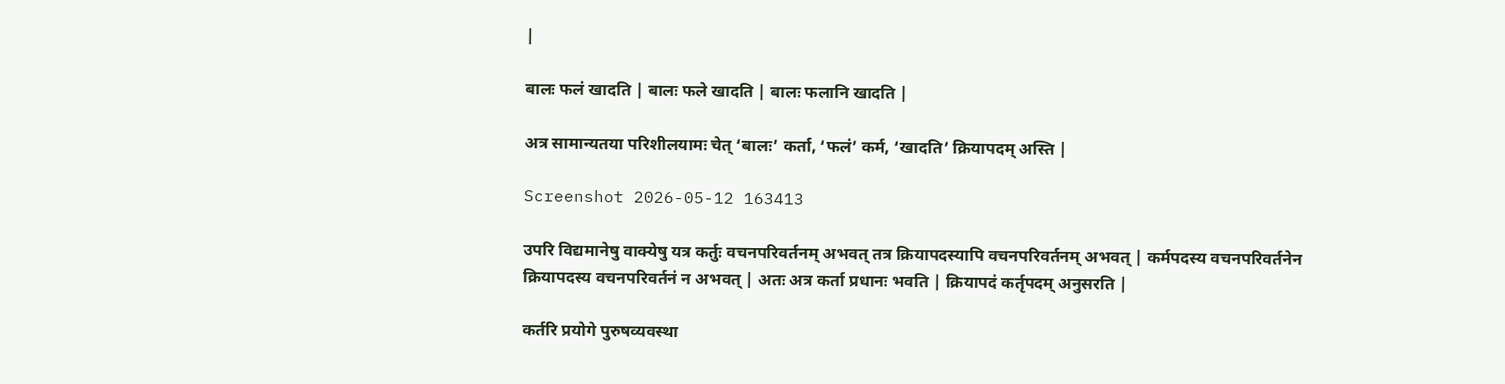|

बालः फलं खादति | बालः फले खादति | बालः फलानि खादति |

अत्र सामान्यतया परिशीलयामः चेत् ‘बालः’ कर्ता, ‘फलं’ कर्म, ‘खादति’ क्रियापदम् अस्ति |

Screenshot 2026-05-12 163413

उपरि विद्यमानेषु वाक्येषु यत्र कर्तुः वचनपरिवर्तनम् अभवत् तत्र क्रियापदस्यापि वचनपरिवर्तनम् अभवत् | कर्मपदस्य वचनपरिवर्तनेन क्रियापदस्य वचनपरिवर्तनं न अभवत् | अतः अत्र कर्ता प्रधानः भवति | क्रियापदं कर्तृपदम् अनुसरति |

कर्तरि प्रयोगे पुरुषव्यवस्था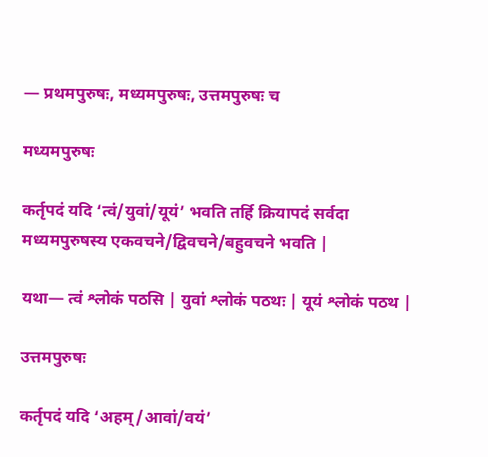— प्रथमपुरुषः, मध्यमपुरुषः, उत्तमपुरुषः च

मध्यमपुरुषः

कर्तृपदं यदि ‘त्वं/युवां/यूयं’ भवति तर्हि क्रियापदं सर्वदा मध्यमपुरुषस्य एकवचने/द्विवचने/बहुवचने भवति |

यथा— त्वं श्लोकं पठसि | युवां श्लोकं पठथः | यूयं श्लोकं पठथ |

उत्तमपुरुषः

कर्तृपदं यदि ‘अहम्/आवां/वयं’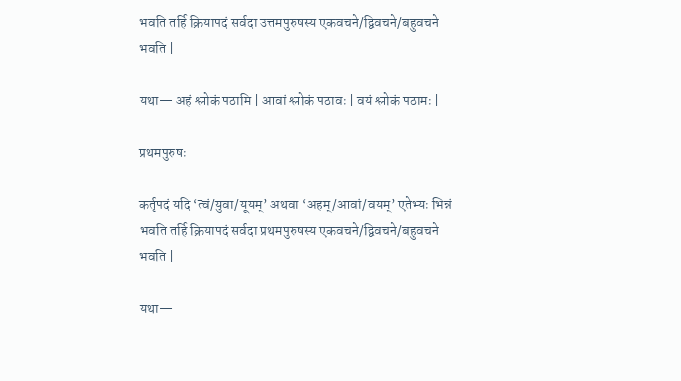भवति तर्हि क्रियापदं सर्वदा उत्तमपुरुषस्य एकवचने/द्विवचने/बहुवचने भवति |

यथा— अहं श्लोकं पठामि | आवां श्लोकं पठावः | वयं श्लोकं पठामः |

प्रथमपुरुषः

कर्तृपदं यदि ‘त्वं/युवा/यूयम्’ अथवा ‘अहम्/आवां/वयम्’ एतेभ्यः भिन्नं भवति तर्हि क्रियापदं सर्वदा प्रथमपुरुषस्य एकवचने/द्विवचने/बहुवचने भवति |

यथा—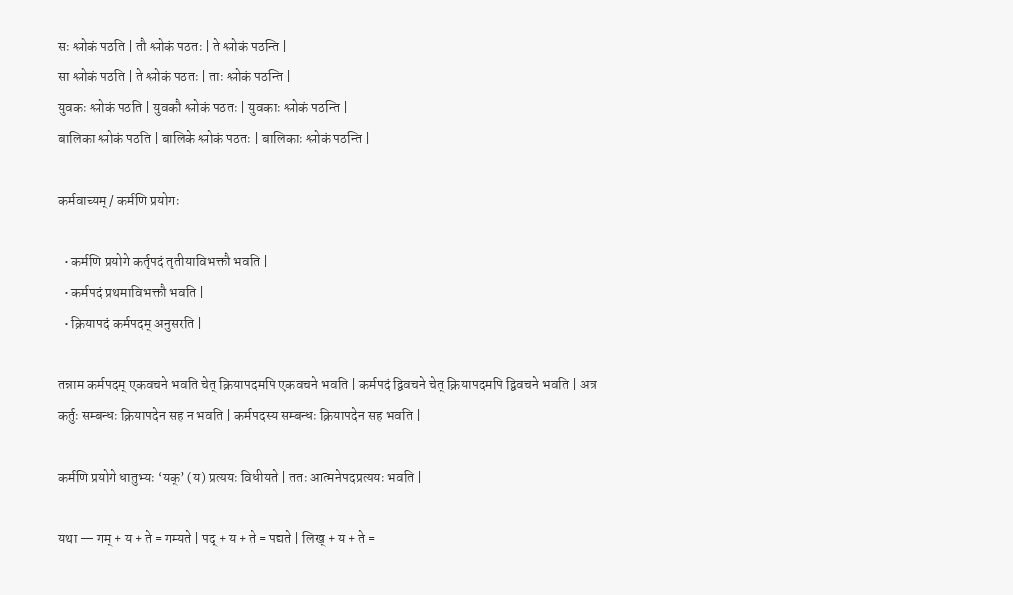सः श्लोकं पठति | तौ श्लोकं पठतः | ते श्लोकं पठन्ति |
सा श्लोकं पठति | ते श्लोकं पठतः | ताः श्लोकं पठन्ति |
युवकः श्लोकं पठति | युवकौ श्लोकं पठतः | युवकाः श्लोकं पठन्ति |
बालिका श्लोकं पठति | बालिके श्लोकं पठतः | बालिकाः श्लोकं पठन्ति |

कर्मवाच्यम् / कर्मणि प्रयोगः

  • कर्मणि प्रयोगे कर्तृपदं तृतीयाविभक्तौ भवति |
  • कर्मपदं प्रथमाविभक्तौ भवति |
  • क्रियापदं कर्मपदम् अनुसरति |

तन्नाम कर्मपदम् एकवचने भवति चेत् क्रियापदमपि एकवचने भवति | कर्मपदं द्विवचने चेत् क्रियापदमपि द्विवचने भवति | अत्र कर्तुः सम्बन्धः क्रियापदेन सह न भवति | कर्मपदस्य सम्बन्धः क्रियापदेन सह भवति |

कर्मणि प्रयोगे धातुभ्यः ‘यक्’ (य) प्रत्ययः विधीयते | ततः आत्मनेपदप्रत्ययः भवति |

यथा — गम् + य + ते = गम्यते | पद् + य + ते = पद्यते | लिख् + य + ते =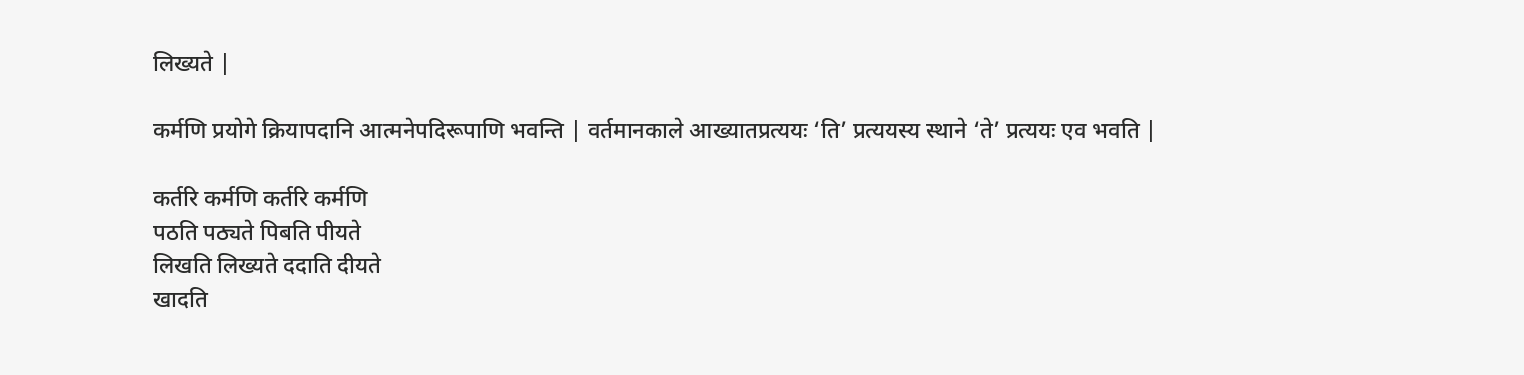लिख्यते |

कर्मणि प्रयोगे क्रियापदानि आत्मनेपदिरूपाणि भवन्ति | वर्तमानकाले आख्यातप्रत्ययः ‘ति’ प्रत्ययस्य स्थाने ‘ते’ प्रत्ययः एव भवति |

कर्तरि कर्मणि कर्तरि कर्मणि
पठति पठ्यते पिबति पीयते
लिखति लिख्यते ददाति दीयते
खादति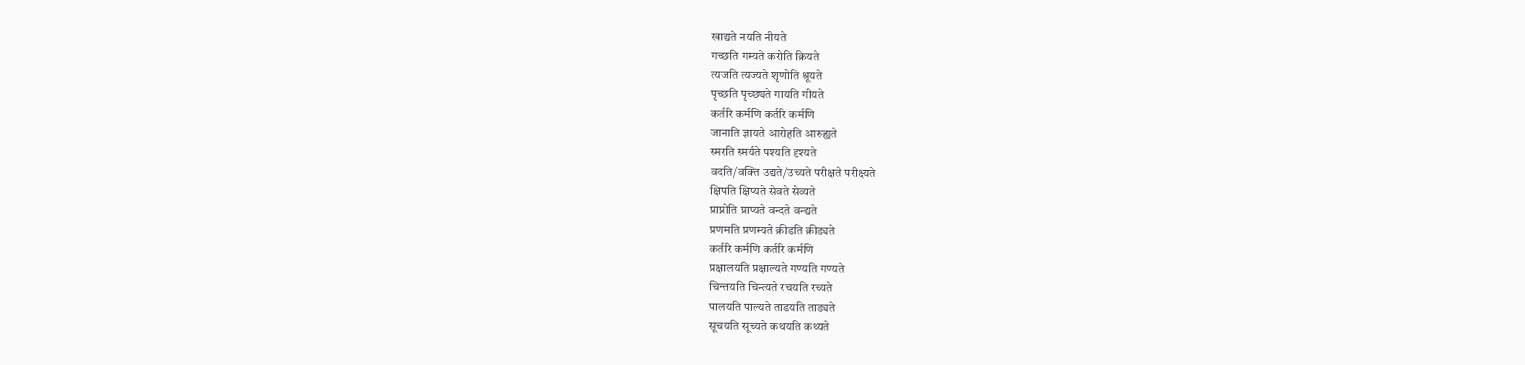खाद्यते नयति नीयते
गच्छति गम्यते करोति क्रियते
त्यजति त्यज्यते शृणोति श्रूयते
पृच्छति पृच्छ्यते गायति गीयते
कर्तरि कर्मणि कर्तरि कर्मणि
जानाति ज्ञायते आरोहति आरुह्यते
स्मरति स्मर्यते पश्यति दृश्यते
वदति/वक्ति उद्यते/उच्यते परीक्षते परीक्ष्यते
क्षिपति क्षिप्यते सेवते सेव्यते
प्राप्नोति प्राप्यते वन्दते वन्द्यते
प्रणमति प्रणम्यते क्रीडति क्रीड्यते
कर्तरि कर्मणि कर्तरि कर्मणि
प्रक्षालयति प्रक्षाल्यते गण्यति गण्यते
चिन्तयति चिन्त्यते रचयति रच्यते
पालयति पाल्यते ताडयति ताड्यते
सूचयति सूच्यते कथयति कथ्यते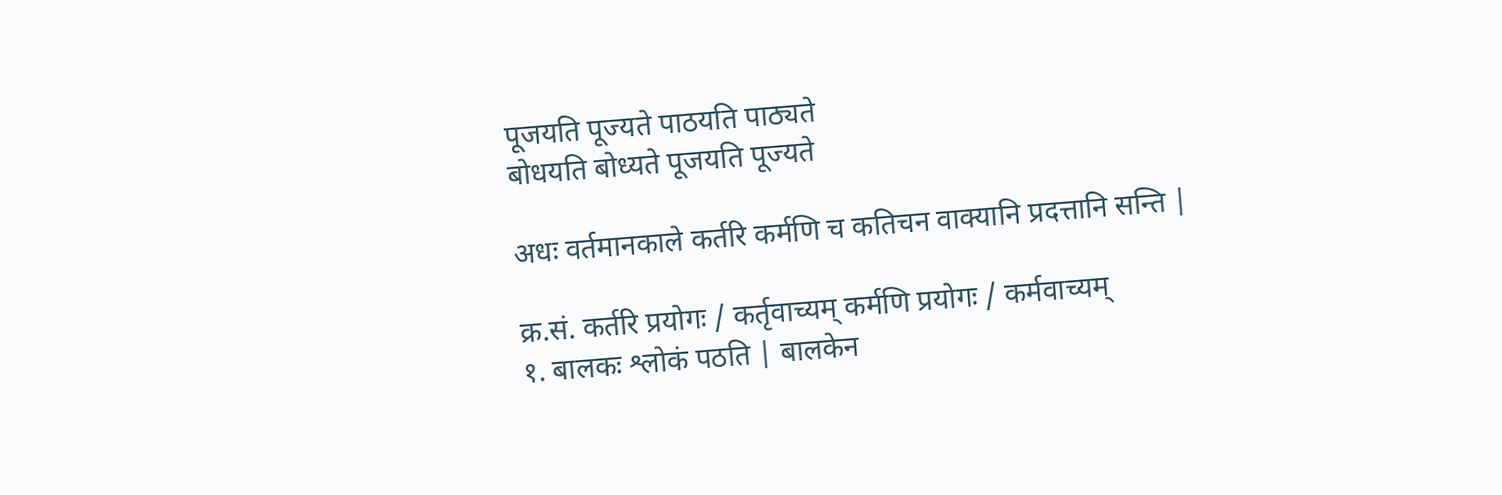पूजयति पूज्यते पाठयति पाठ्यते
बोधयति बोध्यते पूजयति पूज्यते

अधः वर्तमानकाले कर्तरि कर्मणि च कतिचन वाक्यानि प्रदत्तानि सन्ति |

क्र.सं. कर्तरि प्रयोगः / कर्तृवाच्यम् कर्मणि प्रयोगः / कर्मवाच्यम्
१. बालकः श्लोकं पठति | बालकेन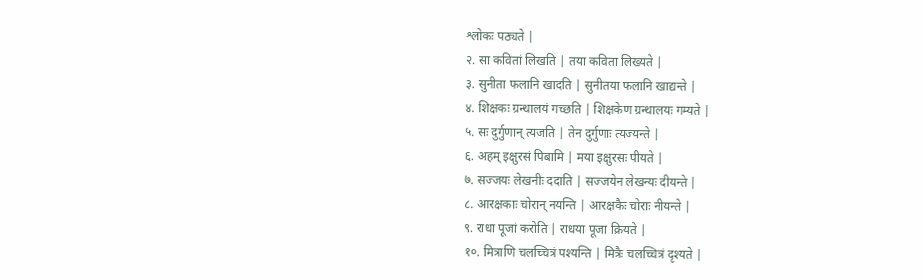श्लोकः पठ्यते |
२. सा कवितां लिखति | तया कविता लिख्यते |
३. सुनीता फलानि खादति | सुनीतया फलानि खाद्यन्ते |
४. शिक्षकः ग्रन्थालयं गच्छति | शिक्षकेण ग्रन्थालयः गम्यते |
५. सः दुर्गुणान् त्यजति | तेन दुर्गुणाः त्यज्यन्ते |
६. अहम् इक्षुरसं पिबामि | मया इक्षुरसः पीयते |
७. सज्जयः लेखनीः ददाति | सज्जयेन लेखन्यः दीयन्ते |
८. आरक्षकाः चोरान् नयन्ति | आरक्षकैः चोराः नीयन्ते |
९. राधा पूजां करोति | राधया पूजा क्रियते |
१०. मित्राणि चलच्चित्रं पश्यन्ति | मित्रैः चलच्चित्रं दृश्यते |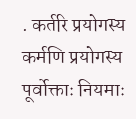. कर्तरि प्रयोगस्य कर्मणि प्रयोगस्य पूर्वोक्ताः नियमाः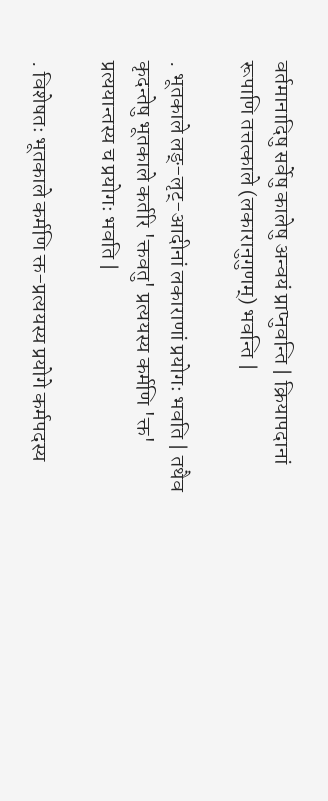वर्तमानादिषु सर्वेषु कालेषु अन्वयं प्राप्नुवन्ति | क्रियापदानां रूपाणि तत्तत्काले (लकारानुगुणम्) भवन्ति |

. भूतकाले लङ्-लृट्-आदीनां लकाराणां प्रयोगः भवति | तथैव कृदन्तेषु भूतकाले कर्तरि 'क्तवतु' प्रत्ययस्य कर्मणि 'क्त' प्रत्ययान्तस्य च प्रयोगः भवति |

. विशेषतः भूतकाले कर्मणि क्त-प्रत्ययस्य प्रयोगे कर्मपदस्य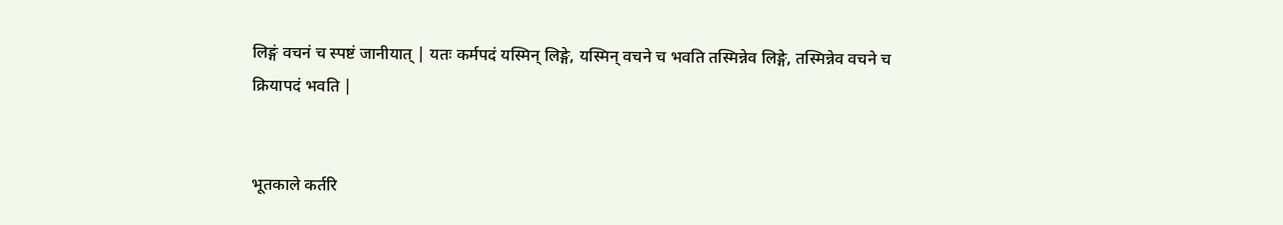लिङ्गं वचनं च स्पष्टं जानीयात् | यतः कर्मपदं यस्मिन् लिङ्गे, यस्मिन् वचने च भवति तस्मिन्नेव लिङ्गे, तस्मिन्नेव वचने च क्रियापदं भवति |


भूतकाले कर्तरि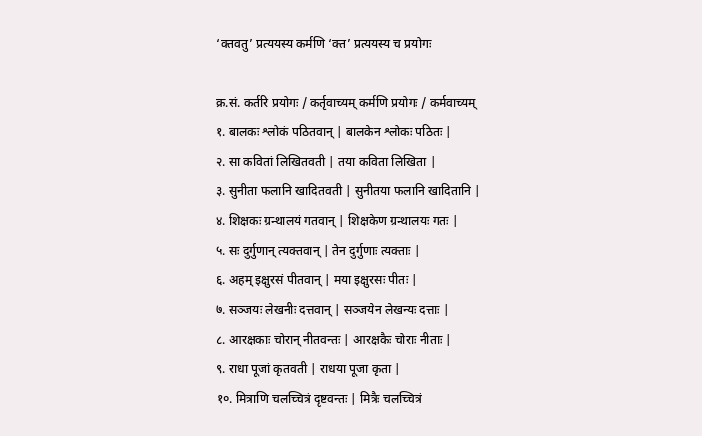‘क्तवतु’ प्रत्ययस्य कर्मणि ‘क्त’ प्रत्ययस्य च प्रयोगः

क्र.सं. कर्तरि प्रयोगः / कर्तृवाच्यम् कर्मणि प्रयोगः / कर्मवाच्यम्
१. बालकः श्लोकं पठितवान् | बालकेन श्लोकः पठितः |
२. सा कवितां लिखितवती | तया कविता लिखिता |
३. सुनीता फलानि खादितवती | सुनीतया फलानि खादितानि |
४. शिक्षकः ग्रन्थालयं गतवान् | शिक्षकेण ग्रन्थालयः गतः |
५. सः दुर्गुणान् त्यक्तवान् | तेन दुर्गुणाः त्यक्ताः |
६. अहम् इक्षुरसं पीतवान् | मया इक्षुरसः पीतः |
७. सञ्जयः लेखनीः दत्तवान् | सञ्जयेन लेखन्यः दत्ताः |
८. आरक्षकाः चोरान् नीतवन्तः | आरक्षकैः चोराः नीताः |
९. राधा पूजां कृतवती | राधया पूजा कृता |
१०. मित्राणि चलच्चित्रं दृष्टवन्तः | मित्रैः चलच्चित्रं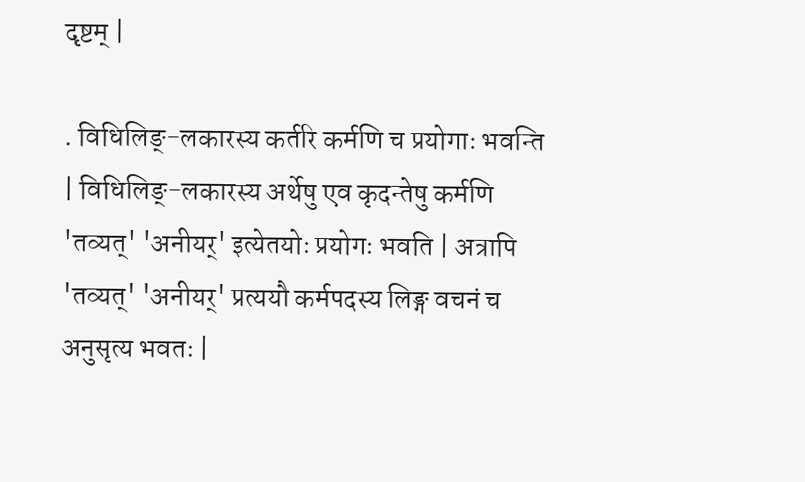दृष्टम् |

. विधिलिङ्-लकारस्य कर्तरि कर्मणि च प्रयोगाः भवन्ति | विधिलिङ्-लकारस्य अर्थेषु एव कृदन्तेषु कर्मणि 'तव्यत्' 'अनीयर्' इत्येतयोः प्रयोगः भवति | अत्रापि 'तव्यत्' 'अनीयर्' प्रत्ययौ कर्मपदस्य लिङ्ग वचनं च अनुसृत्य भवतः |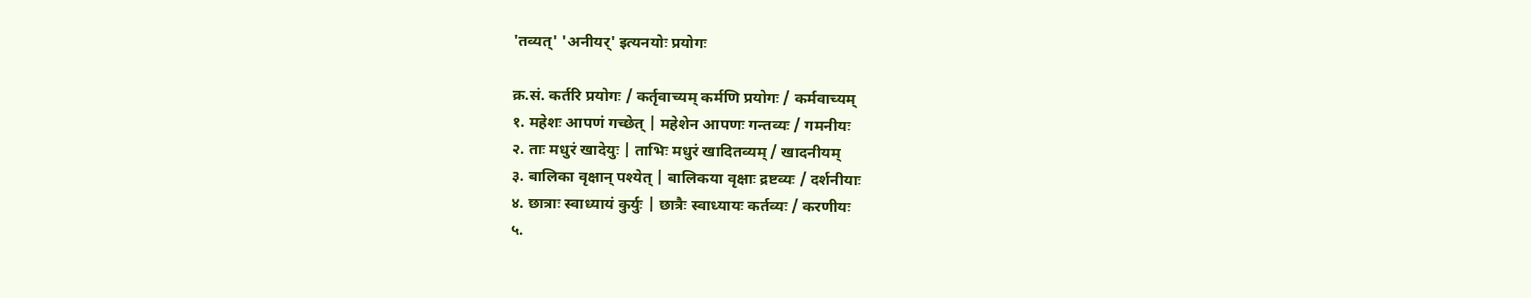'तव्यत्' 'अनीयर्' इत्यनयोः प्रयोगः

क्र.सं. कर्तरि प्रयोगः / कर्तृवाच्यम् कर्मणि प्रयोगः / कर्मवाच्यम्
१. महेशः आपणं गच्छेत् | महेशेन आपणः गन्तव्यः / गमनीयः
२. ताः मधुरं खादेयुः | ताभिः मधुरं खादितव्यम् / खादनीयम्
३. बालिका वृक्षान् पश्येत् | बालिकया वृक्षाः द्रष्टव्यः / दर्शनीयाः
४. छात्राः स्वाध्यायं कुर्युः | छात्रैः स्वाध्यायः कर्तव्यः / करणीयः
५.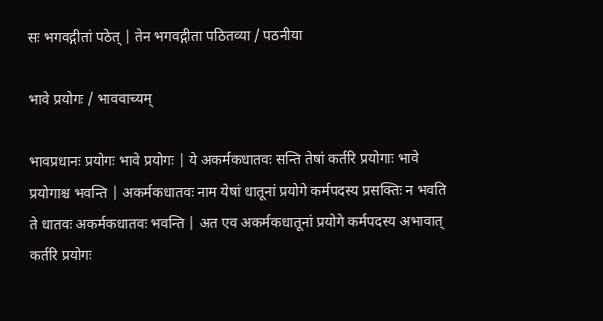सः भगवद्गीतां पठेत् | तेन भगवद्गीता पठितव्या / पठनीया

भावे प्रयोगः / भाववाच्यम्

भावप्रधानः प्रयोगः भावे प्रयोगः | ये अकर्मकधातवः सन्ति तेषां कर्तरि प्रयोगाः भावे प्रयोगाश्च भवन्ति | अकर्मकधातवः नाम येषां धातूनां प्रयोगे कर्मपदस्य प्रसक्तिः न भवति ते धातवः अकर्मकधातवः भवन्ति | अत एव अकर्मकधातूनां प्रयोगे कर्मपदस्य अभावात् कर्तरि प्रयोगः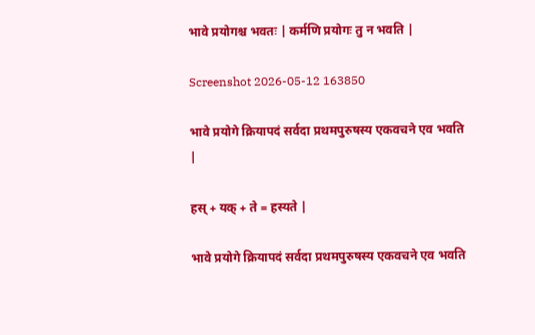भावे प्रयोगश्च भवतः | कर्मणि प्रयोगः तु न भवति |

Screenshot 2026-05-12 163850

भावे प्रयोगे क्रियापदं सर्वदा प्रथमपुरुषस्य एकवचने एव भवति |

हस् + यक् + ते = हस्यते |

भावे प्रयोगे क्रियापदं सर्वदा प्रथमपुरुषस्य एकवचने एव भवति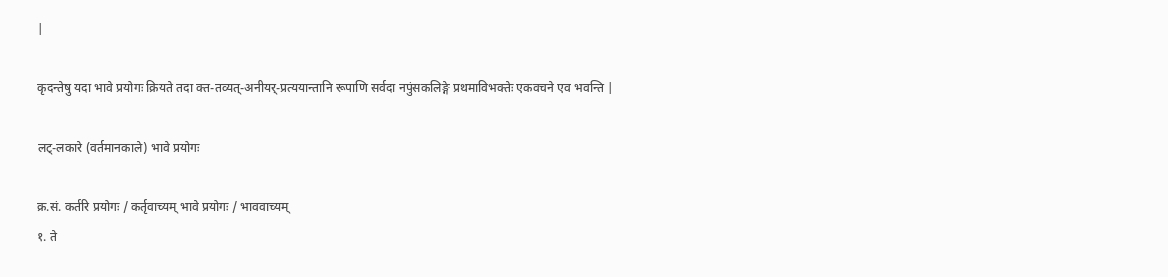|

कृदन्तेषु यदा भावे प्रयोगः क्रियते तदा क्त-तव्यत्-अनीयर्-प्रत्ययान्तानि रूपाणि सर्वदा नपुंसकलिङ्गे प्रथमाविभक्तेः एकवचने एव भवन्ति |

लट्-लकारे (वर्तमानकाले) भावे प्रयोगः

क्र.सं. कर्तरि प्रयोगः / कर्तृवाच्यम् भावे प्रयोगः / भाववाच्यम्
१. ते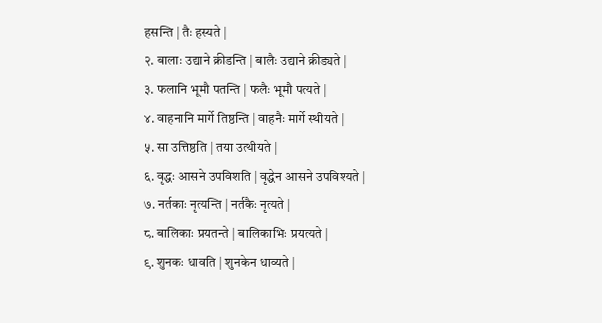हसन्ति | तैः हस्यते |
२. बालाः उद्याने क्रीडन्ति | बालैः उद्याने क्रीड्यते |
३. फलानि भूमौ पतन्ति | फलैः भूमौ पत्यते |
४. वाहनानि मार्गे तिष्ठन्ति | वाहनैः मार्गे स्थीयते |
५. सा उत्तिष्ठति | तया उत्थीयते |
६. वृद्धः आसने उपविशति | वृद्धेन आसने उपविश्यते |
७. नर्तकाः नृत्यन्ति | नर्तकैः नृत्यते |
८. बालिकाः प्रयतन्ते | बालिकाभिः प्रयत्यते |
९. शुनकः धावति | शुनकेन धाव्यते |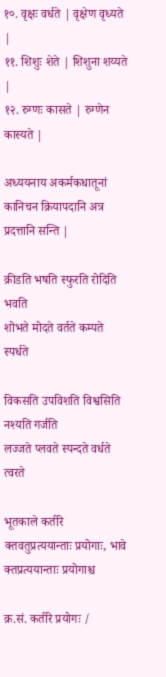१०. वृक्षः वर्धते | वृक्षेण वृध्यते |
११. शिशुः शेते | शिशुना शय्यते |
१२. रुग्णः कासते | रुग्णेन कास्यते |

अध्ययनाय अकर्मकधातूनां कानिचन क्रियापदानि अत्र प्रदत्तानि सन्ति |

क्रीडति भषति स्फुरति रोदिति भवति
शोभते मोदते वर्तते कम्पते स्पर्धते

विकसति उपविशति विश्वसिति नश्यति गर्जति
लज्जते प्लवते स्पन्दते वर्धते त्वरते

भूतकाले कर्तरि क्तवतुप्रत्ययान्ताः प्रयोगाः, भावे क्तप्रत्ययान्ताः प्रयोगाश्च

क्र.सं. कर्तरि प्रयोगः /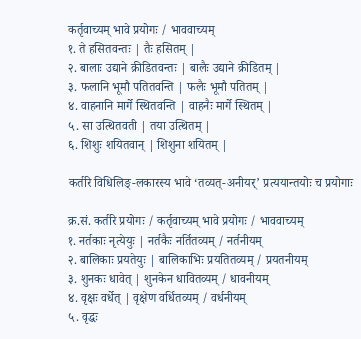कर्तृवाच्यम् भावे प्रयोगः / भाववाच्यम्
१. ते हसितवन्तः | तैः हसितम् |
२. बालाः उद्याने क्रीडितवन्तः | बालैः उद्याने क्रीडितम् |
३. फलानि भूमौ पतितवन्ति | फलैः भूमौ पतितम् |
४. वाहनानि मार्गे स्थितवन्ति | वाहनैः मार्गे स्थितम् |
५. सा उत्थितवती | तया उत्थितम् |
६. शिशुः शयितवान् | शिशुना शयितम् |

कर्तरि विधिलिङ्-लकारस्य भावे ‘तव्यत्-अनीयर्’ प्रत्ययान्तयोः च प्रयोगाः

क्र.सं. कर्तरि प्रयोगः / कर्तृवाच्यम् भावे प्रयोगः / भाववाच्यम्
१. नर्तकाः नृत्येयुः | नर्तकैः नर्तितव्यम् / नर्तनीयम्
२. बालिकाः प्रयतेयुः | बालिकाभिः प्रयतितव्यम् / प्रयतनीयम्
३. शुनकः धावेत् | शुनकेन धावितव्यम् / धावनीयम्
४. वृक्षः वर्धेत् | वृक्षेण वर्धितव्यम् / वर्धनीयम्
५. वृद्धः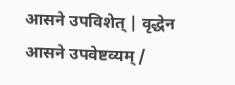आसने उपविशेत् | वृद्धेन आसने उपवेष्टव्यम् /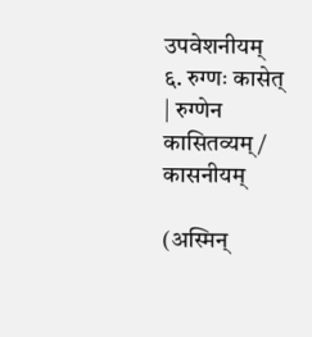उपवेशनीयम्
६. रुग्णः कासेत् | रुग्णेन कासितव्यम् / कासनीयम्

(अस्मिन्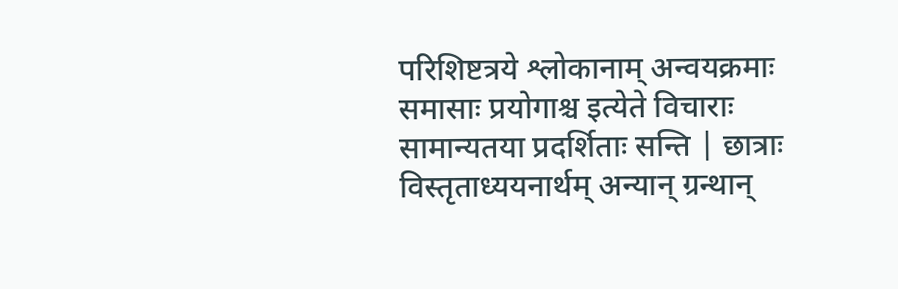परिशिष्टत्रये श्लोकानाम् अन्वयक्रमाः समासाः प्रयोगाश्च इत्येते विचाराः सामान्यतया प्रदर्शिताः सन्ति | छात्राः विस्तृताध्ययनार्थम् अन्यान् ग्रन्थान्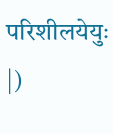परिशीलयेयुः |)